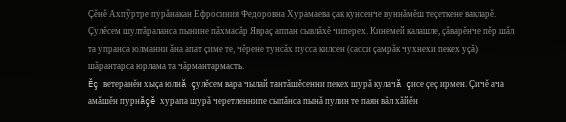Çĕнĕ Ахпỹртре пурăнакан Ефросиния Федоровна Хурамаева çак кунсенче вуннăмĕш теçеткене вакларĕ. Çулĕсем шултăраланса пынине пăхмасăр Явраç аппан сывлăхĕ чиперех. Кинемей калашле, çăварĕнче пĕр шăл та упранса юлманни ăна апат çиме те, чĕрене тунсăх пусса килсен (сасси çамрăк чухнехи пекех уçă) шăрантарса юрлама та чăрмантармасть.
Ĕç ветеранĕн хыçа юлнă çулĕсем вара чылай тантăшĕсенни пекех шурă кулачă çисе çеç ирмен. Çичĕ ача амăшĕн пурнăçĕ хурапа шурă черетленнипе сыпăнса пынă пулин те паян вăл хăйĕн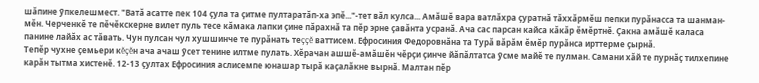шăпине ỹпкелешмест. "Ватă асатте пек 104 çула та çитме пултаратăп-ха эпĕ..."-тет вăл кулса... Амăшĕ вара ватлăхра çуратнă тăххăрмĕш пепки пурăнасса та шанман-мĕн. Черченкĕ те пĕчĕкскерне вилет пуль тесе кăмака лапки çине пăрахнă та пĕр эрне çавăнта усранă. Ача сас парсан кайса кăкăр ĕмĕртнĕ. Çакна амăшĕ каласа панине лайăх ас тăвать. Чун пулсан чул хушшинче те пурăнать теççĕ ваттисем. Ефросиния Федоровнăна та Турă вăрăм ĕмĕр пурăнса ирттерме çырнă.
Тепĕр чухне çемьери кĕçĕн ача ачаш ỹсет тенине илтме пулать. Хĕрачан ашшĕ-амăшĕн чĕрçи çинче йăпăлтатса ỹсме майĕ те пулман. Самани хăй те пурнăç тилхепине карăн тытма хистенĕ. 12-13 çултах Ефросиния аслисемпе юнашар тырă каçалăкне вырнă. Малтан пĕр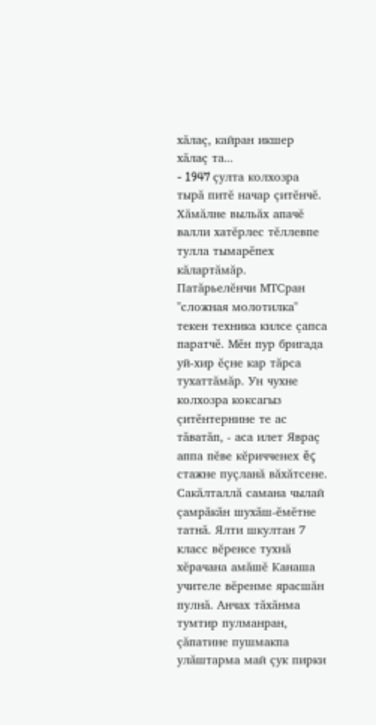хăлаç, кайран икшер хăлаç та...
- 1947 çулта колхозра тырă питĕ начар çитĕнчĕ. Хăмăлне выльăх апачĕ валли хатĕрлес тĕллевпе тулла тымарĕпех кăлартăмăр. Патăрьелĕнчи МТСран "сложная молотилка" текен техника килсе çапса паратчĕ. Мĕн пур бригада уй-хир ĕçне кар тăрса тухаттăмăр. Ун чухне колхозра коксагыз çитĕнтернине те ас тăватăп, - аса илет Явраç аппа пĕве кĕричченех ĕç стажне пуçланă вăхăтсене.
Сакăлталлă самана чылай çамрăкăн шухăш-ĕмĕтне татнă. Ялти шкултан 7 класс вĕренсе тухнă хĕрачана амăшĕ Канаша учителе вĕренме ярасшăн пулнă. Анчах тăхăнма тумтир пулманран, çăпатине пушмакпа улăштарма май çук пирки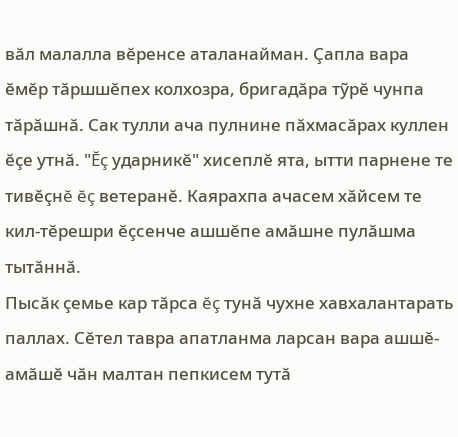вăл малалла вĕренсе аталанайман. Çапла вара ĕмĕр тăршшĕпех колхозра, бригадăра тỹрĕ чунпа тăрăшнă. Сак тулли ача пулнине пăхмасăрах куллен ĕçе утнă. "Ĕç ударникĕ" хисеплĕ ята, ытти парнене те тивĕçнĕ ĕç ветеранĕ. Каярахпа ачасем хăйсем те кил-тĕрешри ĕçсенче ашшĕпе амăшне пулăшма тытăннă.
Пысăк çемье кар тăрса ĕç тунă чухне хавхалантарать паллах. Сĕтел тавра апатланма ларсан вара ашшĕ-амăшĕ чăн малтан пепкисем тутă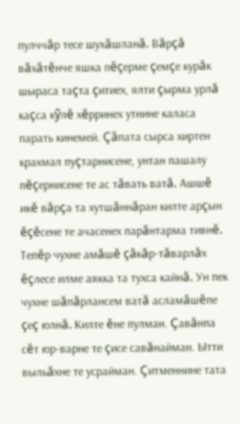пулччăр тесе шухăшланă. Вăрçă вăхăтĕнче яшка пĕçерме çемçе курăк шыраса таçта çитиех, ялти çырма урлă каçса кỹлĕ хĕрринех утнине каласа парать кинемей. Çăпата сырса хиртен крахмал пуçтарнисене, унтан пашалу пĕçернисене те ас тăвать ватă. Ашшĕ икĕ вăрçа та хутшăннăран килте арçын ĕçĕсене те ачасенех парăнтарма тивнĕ. Тепĕр чухне амăшĕ çăкăр-тăварлăх ĕçлесе илме аякка та тухса кайнă. Ун пек чухне шăпăрлансем ватă асламăшĕпе çеç юлнă. Килте ĕне пулман. Çавăнпа сĕт юр-варне те çисе савăнайман. Ытти выльăхне те усрайман. Çитменнине тата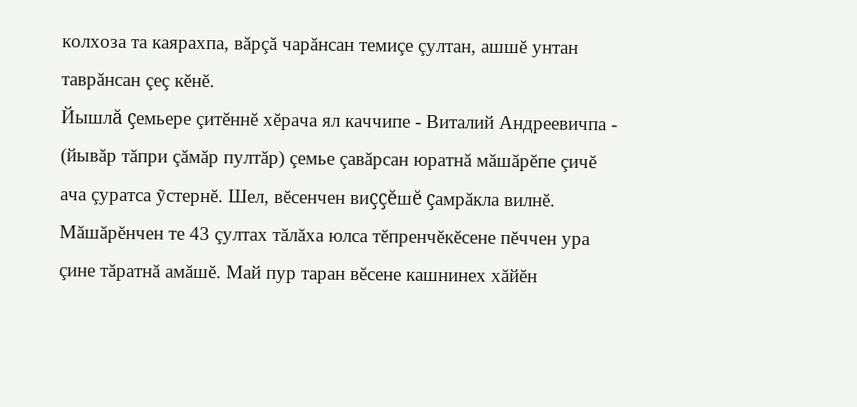колхоза та каярахпа, вăрçă чарăнсан темиçе çултан, ашшĕ унтан таврăнсан çеç кĕнĕ.
Йышлă çемьере çитĕннĕ хĕрача ял каччипе - Виталий Андреевичпа - (йывăр тăпри çăмăр пултăр) çемье çавăрсан юратнă мăшăрĕпе çичĕ ача çуратса ỹстернĕ. Шел, вĕсенчен виççĕшĕ çамрăкла вилнĕ. Мăшăрĕнчен те 43 çултах тăлăха юлса тĕпренчĕкĕсене пĕччен ура çине тăратнă амăшĕ. Май пур таран вĕсене кашнинех хăйĕн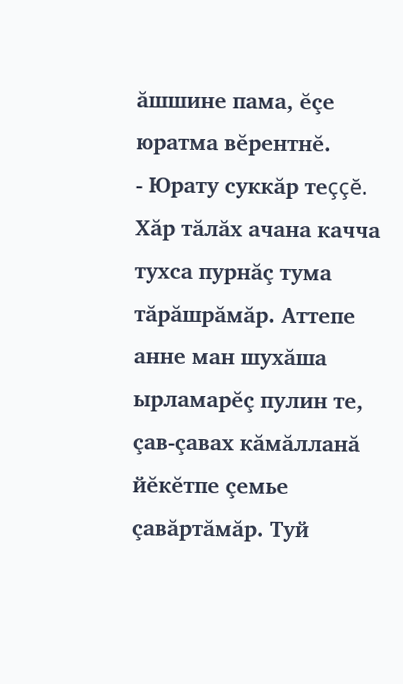ăшшине пама, ĕçе юратма вĕрентнĕ.
- Юрату суккăр теççĕ. Хăр тăлăх ачана качча тухса пурнăç тума тăрăшрăмăр. Аттепе анне ман шухăша ырламарĕç пулин те, çав-çавах кăмăлланă йĕкĕтпе çемье çавăртăмăр. Туй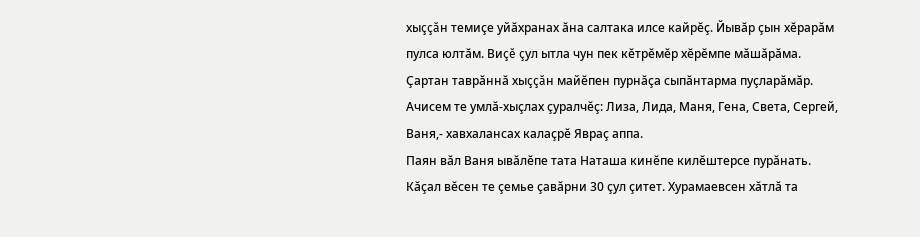хыççăн темиçе уйăхранах ăна салтака илсе кайрĕç. Йывăр çын хĕрарăм пулса юлтăм. Виçĕ çул ытла чун пек кĕтрĕмĕр хĕрĕмпе мăшăрăма. Çартан таврăннă хыççăн майĕпен пурнăçа сыпăнтарма пуçларăмăр. Ачисем те умлă-хыçлах çуралчĕç: Лиза, Лида, Маня, Гена, Света, Сергей, Ваня,- хавхалансах калаçрĕ Явраç аппа.
Паян вăл Ваня ывăлĕпе тата Наташа кинĕпе килĕштерсе пурăнать. Кăçал вĕсен те çемье çавăрни 30 çул çитет. Хурамаевсен хăтлă та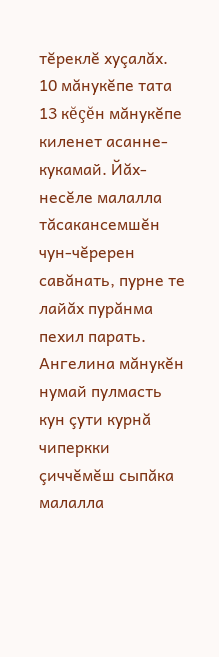тĕреклĕ хуçалăх. 10 мăнукĕпе тата 13 кĕçĕн мăнукĕпе киленет асанне-кукамай. Йăх-несĕле малалла тăсакансемшĕн чун-чĕререн савăнать, пурне те лайăх пурăнма пехил парать. Ангелина мăнукĕн нумай пулмасть кун çути курнă чиперкки çиччĕмĕш сыпăка малалла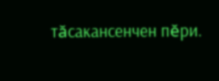тăсакансенчен пĕри.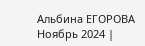Альбина ЕГОРОВА
Ноябрь 2024 |